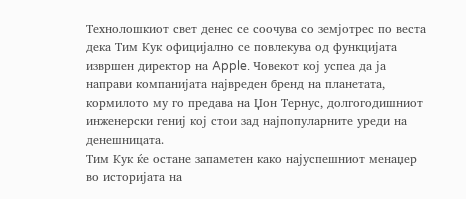Технолошкиот свет денес се соочува со земјотрес по веста дека Тим Кук официјално се повлекува од функцијата извршен директор на Apple. Човекот кој успеа да ја направи компанијата највреден бренд на планетата, кормилото му го предава на Џон Тернус, долгогодишниот инженерски гениј кој стои зад најпопуларните уреди на денешницата.
Тим Кук ќе остане запаметен како најуспешниот менаџер во историјата на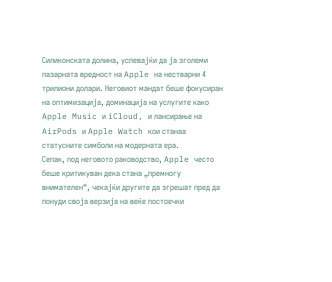Силиконската долина, успевајќи да ја зголеми пазарната вредност на Apple на нестварни 4 трилиони долари. Неговиот мандат беше фокусиран на оптимизација, доминација на услугите како Apple Music и iCloud, и лансирање на AirPods и Apple Watch кои станаа статусните симболи на модерната ера.
Сепак, под неговото раководство, Apple често беше критикуван дека стана „премногу внимателен“, чекајќи другите да згрешат пред да понуди своја верзија на веќе постоечки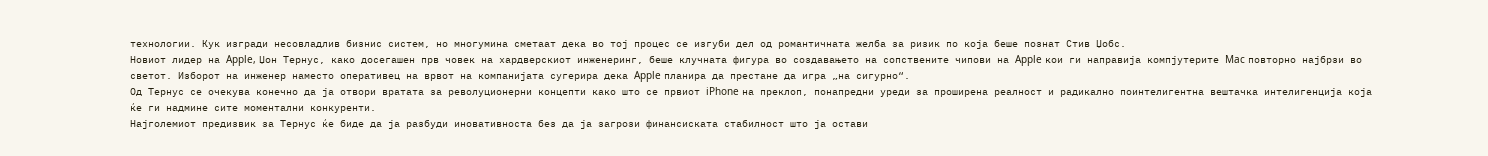технологии. Кук изгради несовладлив бизнис систем, но многумина сметаат дека во тој процес се изгуби дел од романтичната желба за ризик по која беше познат Стив Џобс.
Новиот лидер на Apple, Џон Тернус, како досегашен прв човек на хардверскиот инженеринг, беше клучната фигура во создавањето на сопствените чипови на Apple кои ги направија компјутерите Mac повторно најбрзи во светот. Изборот на инженер наместо оперативец на врвот на компанијата сугерира дека Apple планира да престане да игра „на сигурно“.
Од Тернус се очекува конечно да ја отвори вратата за револуционерни концепти како што се првиот iPhone на преклоп, понапредни уреди за проширена реалност и радикално поинтелигентна вештачка интелигенција која ќе ги надмине сите моментални конкуренти.
Најголемиот предизвик за Тернус ќе биде да ја разбуди иновативноста без да ја загрози финансиската стабилност што ја остави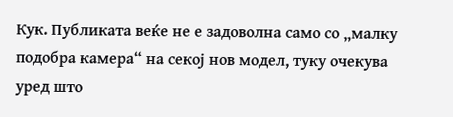Кук. Публиката веќе не е задоволна само со „малку подобра камера“ на секој нов модел, туку очекува уред што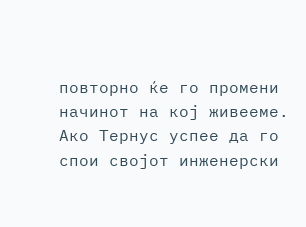повторно ќе го промени начинот на кој живееме. Ако Тернус успее да го спои својот инженерски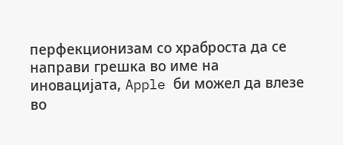перфекционизам со храброста да се направи грешка во име на иновацијата, Apple би можел да влезе во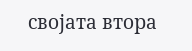својата втора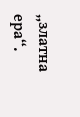„златна ера“.